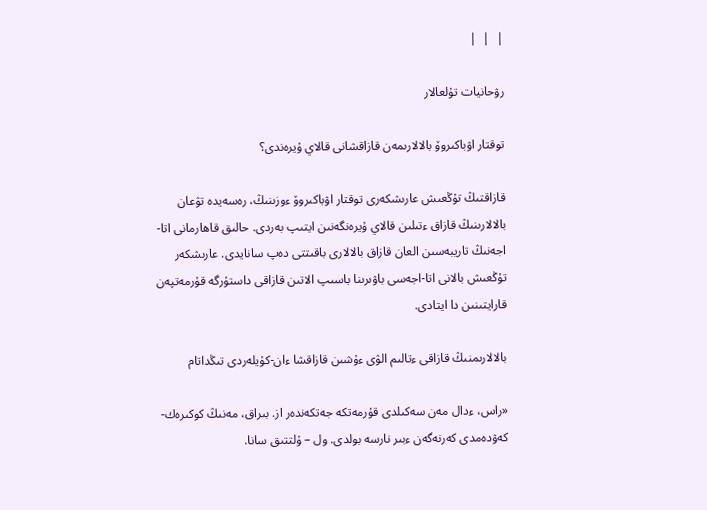|  |  |

رۋحانيات تۇلعالار

توقتار اۋباكىروۆ بالالارىمەن قازاقشانى قالاي ۇيرەندى؟

قازاقتىڭ تۇڭعىش عارىشكەرى توقتار اۋباكىروۆ ءوزىنىڭ، رەسەيدە تۋعان بالالارىنىڭ قازاق ءتىلىن قالاي ۇيرەنگەنىن ايتىپ بەردى. حالىق قاھارمانى اتا-اجەنىڭ تاريبەسىن العان قازاق بالالارى باقىتتى دەپ سانايدى. عارىشكەر تۇڭعىش بالانى اتا-اجەسى باۋىرىنا باسىپ الاتىن قازاقى داستۇرگە قۇرمەتپەن قارايتىنىن دا ايتادى.

بالالارىمنىڭ قازاقى ءتالىم الۋى ءۇشىن قازاقشا ءان-كۇيلەردى تىڭداتام

«راس، ءدال مەن سەكىلدى قۇرمەتكە جەتكەندەر از. بىراق، مەنىڭ كوكىرەك-كەۋدەمدى كەرنەگەن ءبىر نارسە بولدى. ول – ۇلتتىق سانا.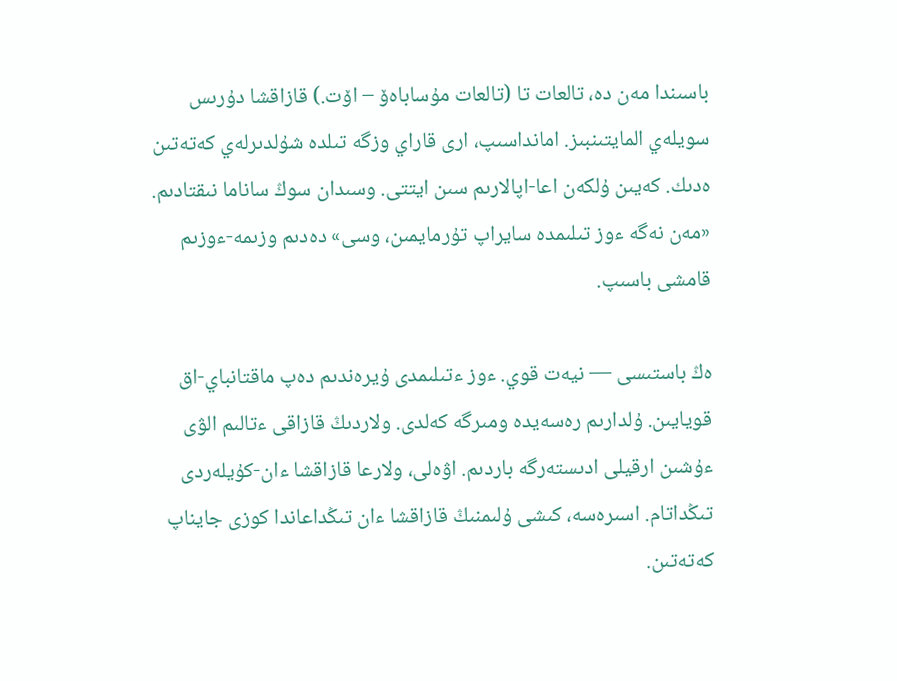باسىندا مەن دە، تالعات تا (تالعات مۇساباەۆ – اۆت.) قازاقشا دۇرىس سويلەي المايتىنبىز. امانداسىپ، ارى قاراي وزگە تىلدە شۇلدىرلەي كەتەتىن ەدىك. كەيىن ۇلكەن اعا-اپالارىم سىن ايتتى. وسىدان سوڭ ساناما نىقتادىم. «مەن نەگە ءوز تىلىمدە سايراپ تۇرمايمىن، وسى» دەدىم وزىمە-ءوزىم قامشى باسىپ.

ەڭ باستىسى — نيەت قوي. ءوز ءتىلىمدى ۇيرەندىم دەپ ماقتانباي-اق قويايىن. ۇلدارىم رەسەيدە ومىرگە كەلدى. ولاردىڭ قازاقى ءتالىم الۋى ءۇشىن ارقيلى ادىستەرگە باردىم. اۋەلى، ولارعا قازاقشا ءان-كۇيلەردى تىڭداتام. اسىرەسە، كىشى ۇلىمنىڭ قازاقشا ءان تىڭداعاندا كوزى جايناپ كەتەتىن.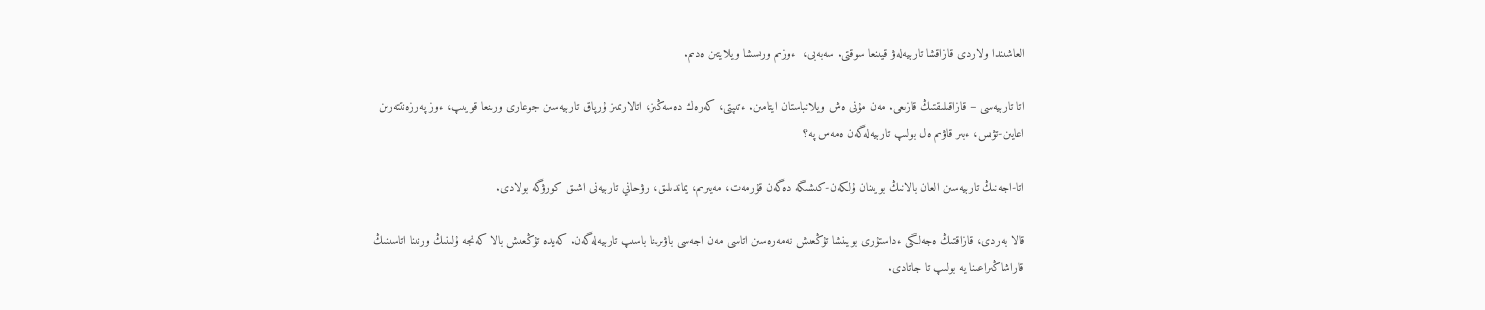العاشىندا ولاردى قازاقشا تاربيەلەۋ قيىنعا سوقتى. سەبەبى،  ءوزىم ورىسشا ويلايتىن ەدىم.

اتا تاربيەسى – قازاقىلىقتىڭ قازىعى. مەن مۇنى ەش ويلانباستان ايتامىن. ءتىپتى، كەرەك دەسەڭىز، اتالارىمىز ۇرپاق تاربيەسىن جوعارى ورىنعا قويىپ، ءوز پەرزەنتتەرىن اعايىن-تۋىس، ءبىر قاۋىم ەل بولىپ تاربيەلەگەن ەمەس پە؟

اتا-اجەنىڭ تاربيەسىن العان بالانىڭ بويىنان ۇلكەن-كىشىگە دەگەن قۇرمەت، مەيىرىم، يماندىلىق، رۋحاني تاربيەنى اشىق كورۋگە بولادى.

قالا بەردى، قازاقتىڭ ەجەلگى ءداستۇرى بويىنشا تۇڭعىش نەمەرەسىن اتاسى مەن اجەسى باۋىرىنا باسىپ تاربيەلەگەن. كەيدە تۇڭعىش بالا كەنجە ۇلىنىڭ ورنىنا اتاسىنىڭ قاراشاڭىراعىنا يە بولىپ تا جاتادى.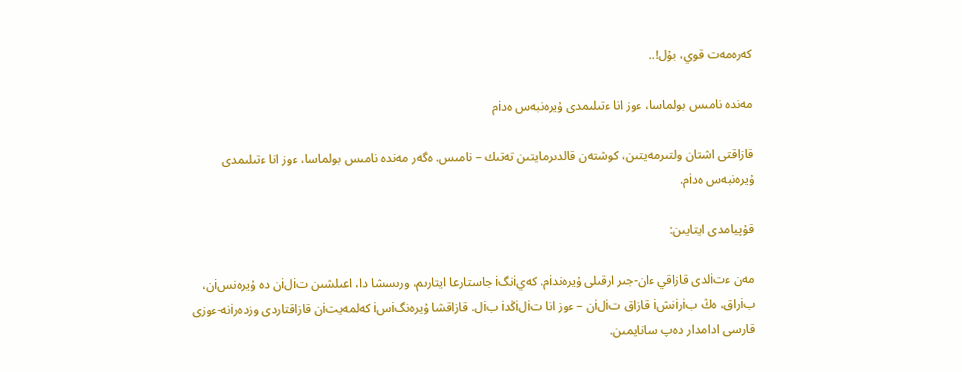كەرەمەت قوي، بۇل!..

مەندە نامىس بولماسا، ءوز انا ءتىلىمدى ۇيرەنبەس ەدiم

قازاقتى اشتان ولتىرمەيتىن، كوشتەن قالدىرمايتىن تەتىك – نامىس. ەگەر مەندە نامىس بولماسا، ءوز انا ءتىلىمدى ۇيرەنبەس ەدiم.

قۇپيامدى ايتايىن:

مەن ءتiلدى قازاقي ءان-جىر ارقىلى ۇيرەندiم. كەيiنگi جاستارعا ايتارىم، ورىسشا دا، اعىلشىن تiلiن دە ۇيرەنسiن، بiراق، ەڭ بiرiنشi قازاق تiلiن – ءوز انا تiلiڭدi بiل. قازاقشا ۇيرەنگiسi كەلمەيتiن قازاقتاردى وزدەرiنە-ءوزى قارسى ادامدار دەپ سانايمىن.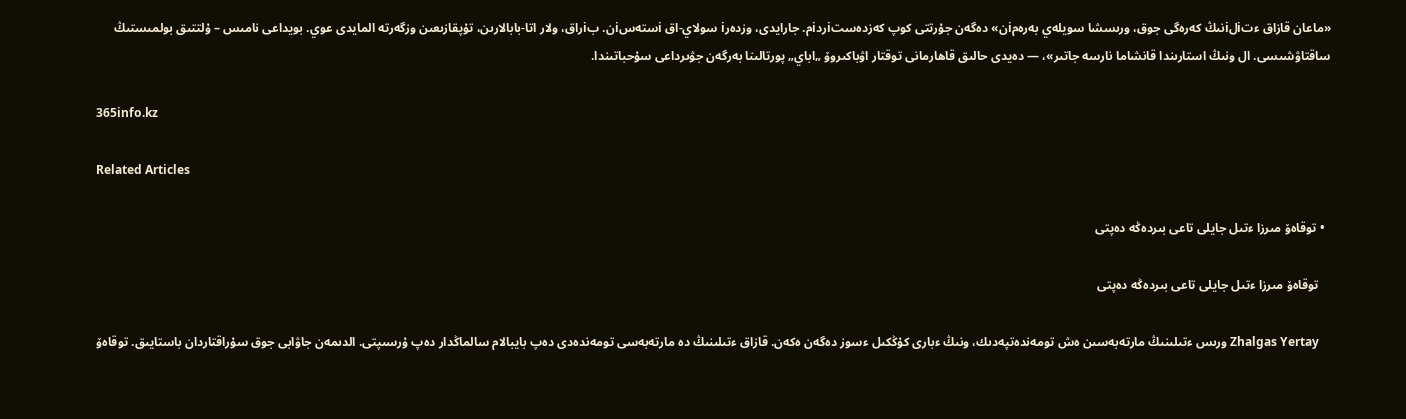«ماعان قازاق ءتiلiنىڭ كەرەگى جوق، ورىسشا سويلەي بەرەمiن» دەگەن جۇرتتى كوپ كەزدەستiردiم. جارايدى، وزدەرi سولاي-اق iستەسiن. بiراق، ولار اتا-بابالارىن، تۇپقازىعىن وزگەرتە المايدى عوي. بويداعى نامىس – ۇلتتىق بولمىستىڭ ساقتاۋشىسى. ال ونىڭ استارىندا قانشاما نارسە جاتىر»، — دەيدى حالىق قاھارمانى توقتار اۋباكىروۆ „اباي„ پورتالىنا بەرگەن جۋىرداعى سۇحباتىندا.

365info.kz

Related Articles

  • توقاەۆ مىرزا ءتىل جايلى تاعى بىردەڭە دەپتى

    توقاەۆ مىرزا ءتىل جايلى تاعى بىردەڭە دەپتى

    Zhalgas Yertay ورىس ءتىلىنىڭ مارتەبەسىن ەش تومەندەتپەدىك، ونىڭ ءبارى كۇڭكىل ءسوز دەگەن ەكەن. قازاق ءتىلىنىڭ دە مارتەبەسى تومەندەدى دەپ بايبالام سالماڭدار دەپ ۇرسىپتى. الدىمەن جاۋابى جوق سۇراقتاردان باستايىق. توقاەۆ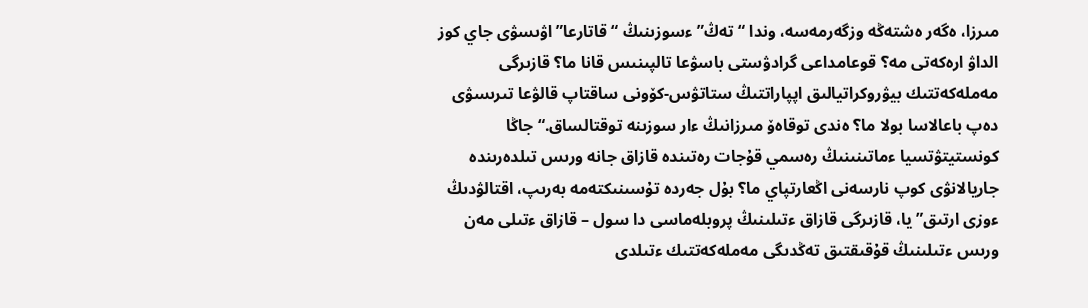مىرزا، ەگەر ەشتەڭە وزگەرمەسە، وندا “تەڭ” ءسوزىنىڭ “قاتارعا” اۋىسۋى جاي كوز الداۋ ارەكەتى مە؟ قوعامداعى گرادۋستى باسۋعا تالپىنىس قانا ما؟ قازىرگى مەملەكەتتىك بيۋروكراتيالىق اپپاراتتىڭ ستاتۋس-كۆونى ساقتاپ قالۋعا تىرىسۋى دەپ باعالاسا بولا ما؟ ەندى توقاەۆ مىرزانىڭ ءار سوزىنە توقتالساق.“جاڭا كونستيتۋتسيا ءماتىنىنىڭ رەسمي قۇجات رەتىندە قازاق جانە ورىس تىلدەرىندە جاريالانۋى كوپ نارسەنى اڭعارتپاي ما؟ بۇل جەردە تۇسىنىكتەمە بەرىپ، اقتالۋدىڭ ءوزى ارتىق”يا، قازىرگى قازاق ءتىلىنىڭ پروبلەماسى دا سول – قازاق ءتىلى مەن ورىس ءتىلىنىڭ قۇقىقتىق تەڭدىگى مەملەكەتتىك ءتىلدى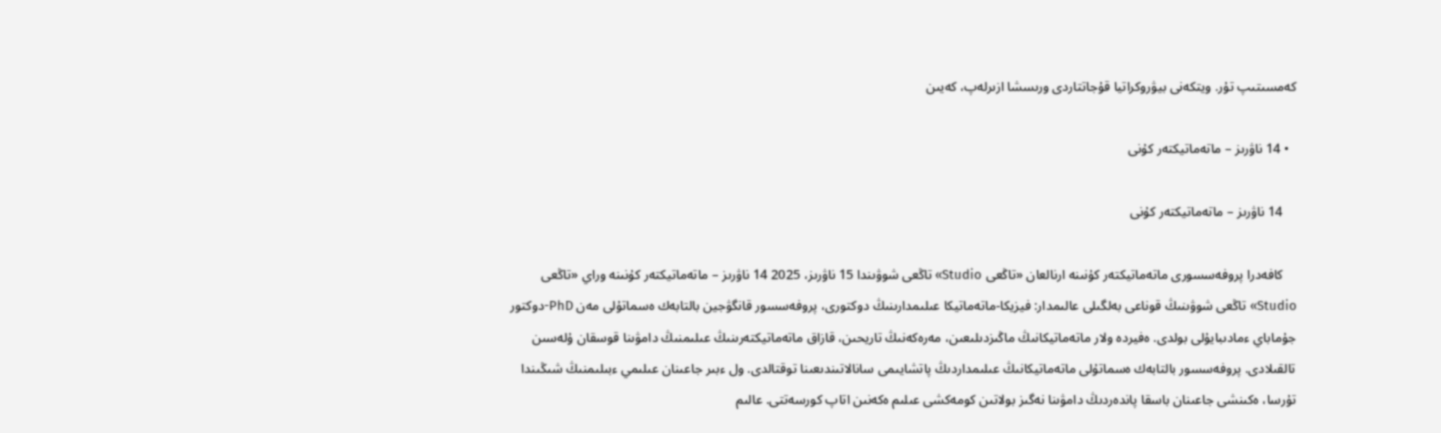كەمسىتىپ تۇر. ويتكەنى بيۋروكراتيا قۇجاتتاردى ورىسشا ازىرلەپ، كەيىن

  • 14 ناۋرىز – ماتەماتيكتەر كۇنى

    14 ناۋرىز – ماتەماتيكتەر كۇنى

    كافەدرا پروفەسسورى ماتەماتيكتەر كۇنىنە ارنالعان «تاڭعى Studio» تاڭعى شوۋىندا 15 ناۋرىز، 2025 14 ناۋرىز – ماتەماتيكتەر كۇنىنە وراي «تاڭعى Studio» تاڭعى شوۋىنىڭ قوناعى بەلگىلى عالىمدار: فيزيكا-ماتەماتيكا عىلىمدارىنىڭ دوكتورى، پروفەسسور قانگۋجين بالتابەك ەسماتۇلى مەن PhD-دوكتور جۇماباي ءمادىبايۇلى بولدى. ەفيردە ولار ماتەماتيكانىڭ ماڭىزدىلىعىن، مەرەكەنىڭ تاريحىن، قازاق ماتەماتيكتەرىنىڭ عىلىمنىڭ دامۋىنا قوسقان ۇلەسىن تالقىلادى. پروفەسسور بالتابەك ەسماتۇلى ماتەماتيكانىڭ عىلىمداردىڭ پاتشايىمى سانالاتىندىعىنا توقتالدى. ول ءبىر جاعىنان عىلىمي ءبىلىمنىڭ شىڭىندا تۇرسا، ەكىنشى جاعىنان باسقا پاندەردىڭ دامۋىنا نەگىز بولاتىن كومەكشى عىلىم ەكەنىن اتاپ كورسەتتى. عالىم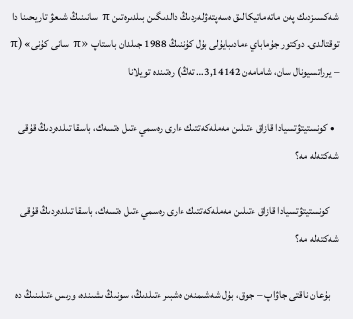شەكسىزدىك پەن ماتەماتيكالىق ەسەپتەۋلەردىڭ دالدىگىن بىلدىرەتىن π سانىنىڭ شىعۋ تاريحىنا دا توقتالدى. دوكتور جۇماباي ءمادىبايۇلى بۇل كۇننىڭ 1988 جىلدان باستاپ «π سانى كۇنى» (π – يرراتسيونال سان، شامامەن 3,14142… تەڭ) رەتىندە تويلانا

  • كونستيتۋتسيادا قازاق ءتىلىن مەملەكەتتىك ءارى رەسمي ءتىل ەتسەك، باسقا تىلدەردىڭ قۇقى شەكتەلە مە؟

    كونستيتۋتسيادا قازاق ءتىلىن مەملەكەتتىك ءارى رەسمي ءتىل ەتسەك، باسقا تىلدەردىڭ قۇقى شەكتەلە مە؟

    بۇعان ناقتى جاۋاپ – جوق، بۇل شەشىمنەن ەشبىر ءتىلدىڭ، سونىڭ ىشىندە، ورىس ءتىلىنىڭ دە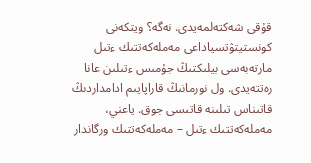قۇقى شەكتەلمەيدى. نەگە؟ ويتكەنى كونستيتۋتسياداعى مەملەكەتتىك ءتىل مارتەبەسى بيلىكتىڭ جۇمىس ءتىلىن عانا رەتتەيدى. ول نورمانىڭ قاراپايىم ادامداردىڭ قاتىناس تىلىنە قاتىسى جوق. ياعني، مەملەكەتتىك ءتىل – مەملەكەتتىك ورگاندار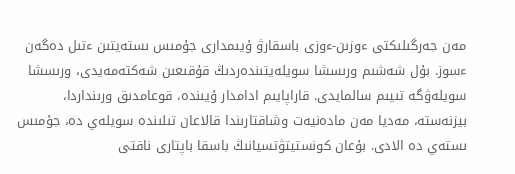مەن جەرگىلىكتى ءوزىن-ءوزى باسقارۋ ۇيىمدارى جۇمىس ىستەيتىن ءتىل دەگەن ءسوز. بۇل شەشىم ورىسشا سويلەيتىندەردىڭ قۇقىعىن شەكتەمەيدى، ورىسشا سويلەۋگە تىيىم سالمايدى. قاراپايىم ادامدار ۇيىندە، قوعامدىق ورىنداردا، بيزنەستە، مەديا مەن مادەنيەت وشاقتارىندا قالاعان تىلىندە سويلەي دە، جۇمىس ىستەي دە الادى. بۇعان كونستيتۋتسيانىڭ باسقا باپتارى ناقتى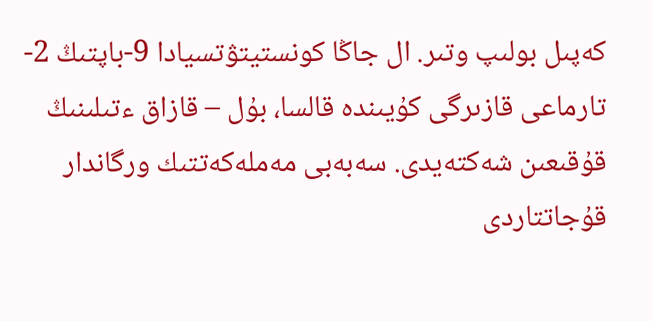كەپىل بولىپ وتىر. ال جاڭا كونستيتۋتسيادا 9-باپتىڭ 2-تارماعى قازىرگى كۇيىندە قالسا، بۇل – قازاق ءتىلىنىڭ قۇقىعىن شەكتەيدى. سەبەبى مەملەكەتتىك ورگاندار قۇجاتتاردى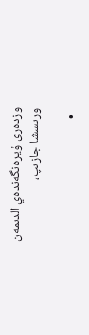وزدەرى ۇيرەنگەندەي الدىمەن ورىسشا جازىپ،

  •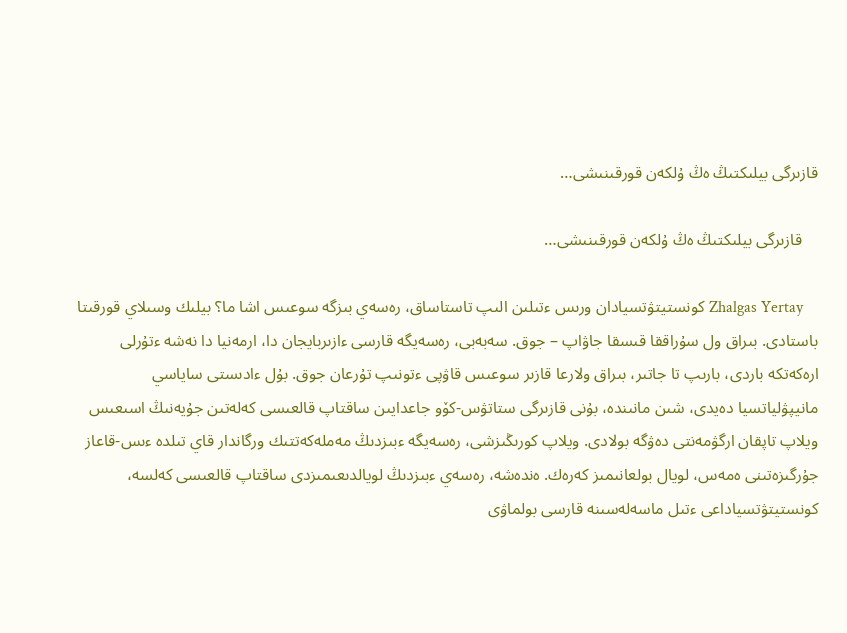قازىرگى بيلىكتىڭ ەڭ ۇلكەن قورقىنىشى…

    قازىرگى بيلىكتىڭ ەڭ ۇلكەن قورقىنىشى…

    Zhalgas Yertay كونستيتۋتسيادان ورىس ءتىلىن الىپ تاستاساق، رەسەي بىزگە سوعىس اشا ما؟ بيلىك وسىلاي قورقىتا باستادى. بىراق ول سۇراققا قىسقا جاۋاپ – جوق. سەبەبى، رەسەيگە قارسى ءازىربايجان دا، ارمەنيا دا نەشە ءتۇرلى ارەكەتكە باردى، بارىپ تا جاتىر، بىراق ولارعا قازىر سوعىس قاۋپى ءتونىپ تۇرعان جوق. بۇل ءادىستى ساياسي مانيپۋلياتسيا دەيدى، شىن مانىندە، بۇنى قازىرگى ستاتۋس-كۆو جاعدايىن ساقتاپ قالعىسى كەلەتىن جۇيەنىڭ اسىعىس ويلاپ تاپقان ارگۋمەنتى دەۋگە بولادى. ويلاپ كورىڭىزشى، رەسەيگە ءبىزدىڭ مەملەكەتتىك ورگاندار قاي تىلدە ءىس-قاعاز جۇرگىزەتىنى ەمەس، لويال بولعانىمىز كەرەك. ەندەشە، رەسەي ءبىزدىڭ لويالدىعىمىزدى ساقتاپ قالعىسى كەلسە، كونستيتۋتسياداعى ءتىل ماسەلەسىنە قارسى بولماۋى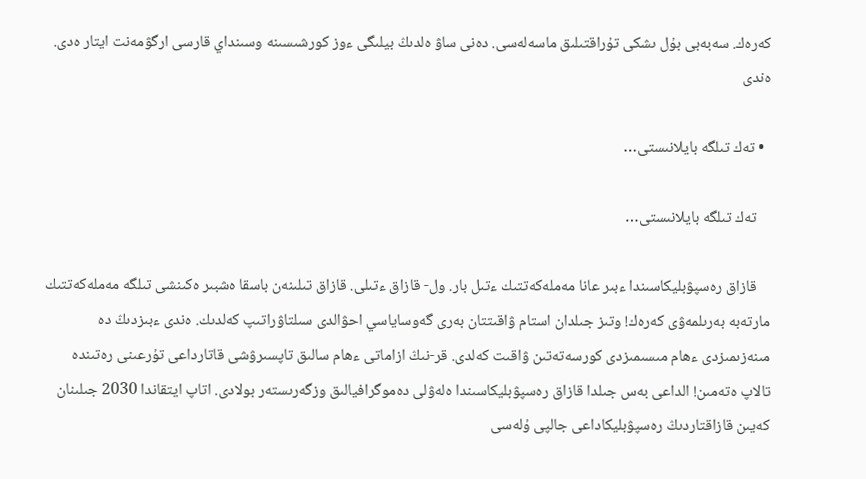كەرەك. سەبەبى بۇل ىشكى تۇراقتىلىق ماسەلەسى. دەنى ساۋ ەلدىڭ بيلىگى ءوز كورشىسىنە وسىنداي قارسى ارگۋمەنت ايتار ەدى. ەندى

  • تەك تىلگە بايلانىستى…

    تەك تىلگە بايلانىستى…

    قازاق رەسپۋبليكاسىندا ءبىر عانا مەملەكەتتىك ءتىل بار. ول- قازاق ءتىلى. قازاق تىلىنەن باسقا ەشبىر ەكىنشى تىلگە مەملەكەتتىك مارتەبە بەرىلمەۋى كەرەك! وتىز جىلدان استام ۋاقىتتان بەرى گەوساياسي احۋالدى سىلتاۋراتىپ كەلدىك. ەندى ءبىزدىڭ دە مىنەزىمىزدى ءھام مىسىمىزدى كورسەتەتىن ۋاقىت كەلدى. قر-نىڭ ازاماتى ءھام سالىق تاپسىرۋشى قاتارداعى تۇرعىنى رەتىندە تالاپ ەتەمىن! الداعى بەس جىلدا قازاق رەسپۋبليكاسىندا ەلەۋلى دەموگرافيالىق وزگەرىستەر بولادى. اتاپ ايتقاندا 2030 جىلىنان كەيىن قازاقتاردىڭ رەسپۋبليكاداعى جالپى ۇلەسى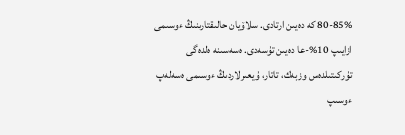80-85% كە دەيىن ارتادى. سلاۆيان حالىقتارىنىڭ ءوسىمى ازايىپ 10%-عا دەيىن تۇسەدى. ەسەسىنە ەلدەگى تۇركىتىلدەس وزبەك، تاتار، ۇيعىرلاردىڭ ءوسىمى ەسەلەپ ءوسىپ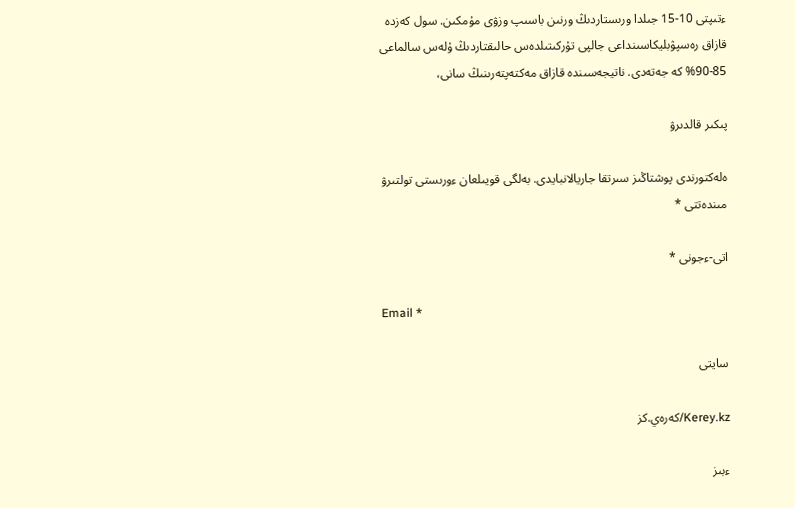ءتىپتى 10-15 جىلدا ورىستاردىڭ ورنىن باسىپ وزۋى مۇمكىن. سول كەزدە قازاق رەسپۋبليكاسىنداعى جالپى تۇركىتىلدەس حالىقتاردىڭ ۇلەس سالماعى 85-90% كە جەتەدى. ناتيجەسىندە قازاق مەكتەپتەرىنىڭ سانى،

پىكىر قالدىرۋ

ەلەكتورندى پوشتاڭىز سىرتقا جاريالانبايدى. بەلگى قويىلعان ءورىستى تولتىرۋ مىندەتتى *

اتى-ءجونى *

Email *

سايتى

Kerey.kz/كەرەي.كز

ءبىز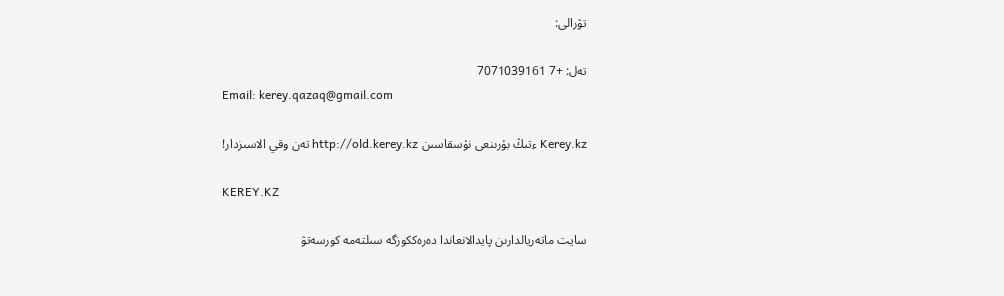تۋرالى:

تەل: +7 7071039161
Email: kerey.qazaq@gmail.com

Kerey.kz ءتىڭ بۇرىنعى نۇسقاسىن http://old.kerey.kz تەن وقي الاسىزدار!

KEREY.KZ

سايت ماتەريالدارىن پايدالانعاندا دەرەككوزگە سىلتەمە كورسەتۋ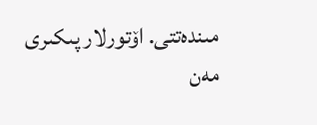مىندەتتى. اۆتورلار پىكىرى مەن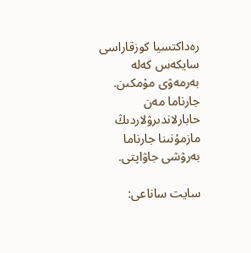رەداكتسيا كوزقاراسى سايكەس كەلە بەرمەۋى مۇمكىن. جارناما مەن حابارلاندىرۋلاردىڭ مازمۇنىنا جارناما بەرۋشى جاۋاپتى.

سايت ساناعى: